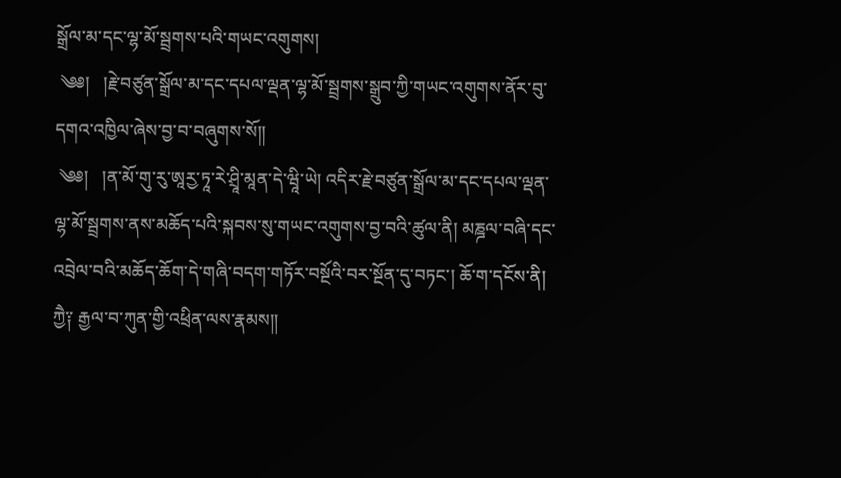སྒྲོལ་མ་དང་ལྷ་མོ་སྦྲགས་པའི་གཡང་འགུགས།
 ༄༅།   །རྗེ་བཙུན་སྒྲོལ་མ་དང་དཔལ་ལྡན་ལྷ་མོ་སྦྲགས་སྒྲུབ་ཀྱི་གཡང་འགུགས་ནོར་བུ་དགའ་འཁྱིལ་ཞེས་བྱ་བ་བཞུགས་སོ༎
 ༄༅།   །ན་མོ་གུ་རུ་ཨཱརྱ་ཏཱ་རེ་ཤྲཱི་མཱན་དེ་ཝཱི་ཡེ། འདིར་རྗེ་བཙུན་སྒྲོལ་མ་དང་དཔལ་ལྡན་ལྷ་མོ་སྦྲགས་ནས་མཆོད་པའི་སྐབས་སུ་གཡང་འགུགས་བྱ་བའི་ཚུལ་ནི། མཎྜལ་བཞི་དང་འབྲེལ་བའི་མཆོད་ཆོག་དེ་གཞི་བདག་གཏོར་བསྔོའི་བར་སྔོན་དུ་བཏང་། ཆོ་ག་དངོས་ནི།        ཀྱཻ༑ རྒྱལ་བ་ཀུན་གྱི་འཕྲིན་ལས་རྣམས༎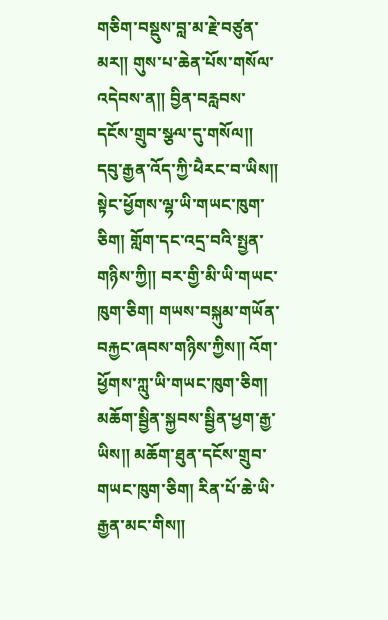གཅིག་བསྡུས་བླ་མ་རྗེ་བཙུན་མར༎ གུས་པ་ཆེན་པོས་གསོལ་འདེབས་ན༎ བྱིན་བརླབས་དངོས་གྲུབ་སྩལ་དུ་གསོལ༎ དབུ་རྒྱན་འོད་ཀྱི་ཕཻརང་བ་ཡིས༎ སྟེང་ཕྱོགས་ལྷ་ཡི་གཡང་ཁུག་ཅིག། གློག་དང་འདྲ་བའི་སྤྱན་གཉིས་ཀྱི༎ བར་གྱི་མི་ཡི་གཡང་ཁུག་ཅིག། གཡས་བསྐུམ་གཡོན་བརྐྱང་ཞབས་གཉིས་ཀྱིས༎ འོག་ཕྱོགས་ཀླུ་ཡི་གཡང་ཁུག་ཅིག། མཆོག་སྦྱིན་སྐྱབས་སྦྱིན་ཕྱག་རྒྱ་ཡིས༎ མཆོག་ཐུན་དངོས་གྲུབ་གཡང་ཁུག་ཅིག། རིན་པོ་ཆེ་ཡི་རྒྱན་མང་གིས༎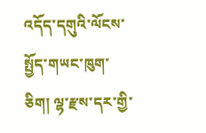འདོད་དགུའི་ལོངས་སྤྱོད་གཡང་ཁུག་ཅིག། ལྷ་རྫས་དར་གྱི་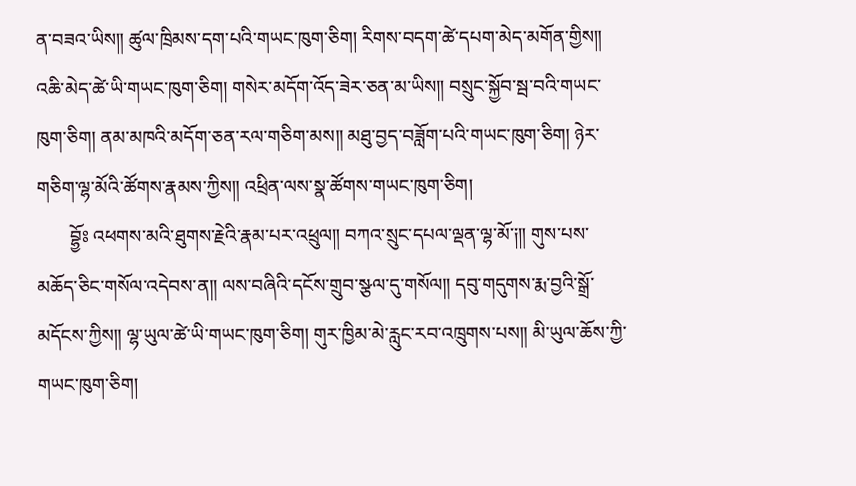ན་བཟའ་ཡིས༎ ཚུལ་ཁྲིམས་དག་པའི་གཡང་ཁུག་ཅིག། རིགས་བདག་ཚེ་དཔག་མེད་མགོན་གྱིས༎ འཆི་མེད་ཚེ་ཡི་གཡང་ཁུག་ཅིག། གསེར་མདོག་འོད་ཟེར་ཅན་མ་ཡིས༎ བསྲུང་སྐྱོབ་སྦ་བའི་གཡང་ཁུག་ཅིག། ནམ་མཁའི་མདོག་ཅན་རལ་གཅིག་མས༎ མཐུ་བྱད་བཟློག་པའི་གཡང་ཁུག་ཅིག། ཉེར་གཅིག་ལྷ་མོའི་ཚོགས་རྣམས་ཀྱིས༎ འཕྲིན་ལས་སྣ་ཚོགས་གཡང་ཁུག་ཅིག།
       བྷྱོཿ འཕགས་མའི་ཐུགས་རྗེའི་རྣམ་པར་འཕྲུལ༎ བཀའ་སྲུང་དཔལ་ལྡན་ལྷ་མོ་༏༎ གུས་པས་མཆོད་ཅིང་གསོལ་འདེབས་ན༎ ལས་བཞིའི་དངོས་གྲུབ་སྩལ་དུ་གསོལ༎ དབུ་གདུགས་རྨ་བྱའི་སྒྲོ་མདོངས་ཀྱིས༎ ལྷ་ཡུལ་ཚེ་ཡི་གཡང་ཁུག་ཅིག། གུར་ཁྱིམ་མེ་རླུང་རབ་འཁྲུགས་པས༎ མི་ཡུལ་ཆོས་ཀྱི་གཡང་ཁུག་ཅིག།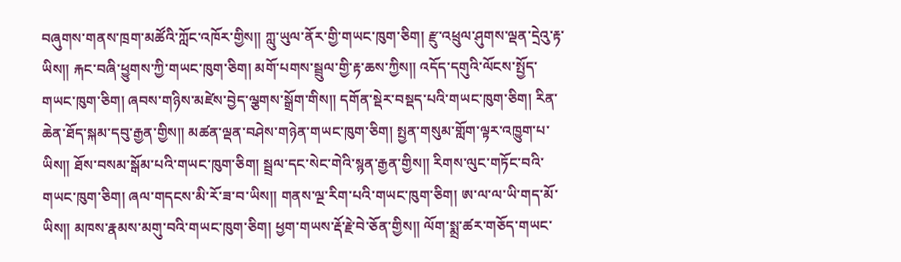བཞུགས་གནས་ཁྲག་མཚོའི་ཀློང་འཁོར་གྱིས༎ ཀླུ་ཡུལ་ནོར་གྱི་གཡང་ཁུག་ཅིག། རྫུ་འཕྲུལ་ཤུགས་ལྡན་དྲེའུ་རྟ་ཡིས༎ རྐང་བཞི་ཕྱུགས་ཀྱི་གཡང་ཁུག་ཅིག། མགོ་པགས་སྦྲུལ་གྱི་རྟ་ཆས་ཀྱིས༎ འདོད་དགུའི་ལོངས་སྤྱོད་གཡང་ཁུག་ཅིག། ཞབས་གཉིས་མཛེས་བྱེད་ལྕགས་སྒྲོག་གིས༎ དགོན་སྡེར་བསྡད་པའི་གཡང་ཁུག་ཅིག། རིན་ཆེན་ཐོད་སྐམ་དབུ་རྒྱན་གྱིས༎ མཚན་ལྡན་བཤེས་གཉེན་གཡང་ཁུག་ཅིག། སྤྱན་གསུམ་གློག་ལྟར་འཁྱུག་པ་ཡིས༎ ཐོས་བསམ་སྒོམ་པའི་གཡང་ཁུག་ཅིག། སྦྲལ་དང་སེང་གེའི་སྙན་རྒྱན་གྱིས༎ རིགས་ལུང་གཏོང་བའི་གཡང་ཁུག་ཅིག། ཞལ་གདངས་མི་རོ་ཟ་བ་ཡིས༎ གནས་ལྔ་རིག་པའི་གཡང་ཁུག་ཅིག། ཨ་ལ་ལ་ཡི་གད་མོ་ཡིས༎ མཁས་རྣམས་མགུ་བའི་གཡང་ཁུག་ཅིག། ཕྱག་གཡས་རྡོ་རྗེ་བེ་ཅོན་གྱིས༎ ལོག་སྨྲ་ཚར་གཅོད་གཡང་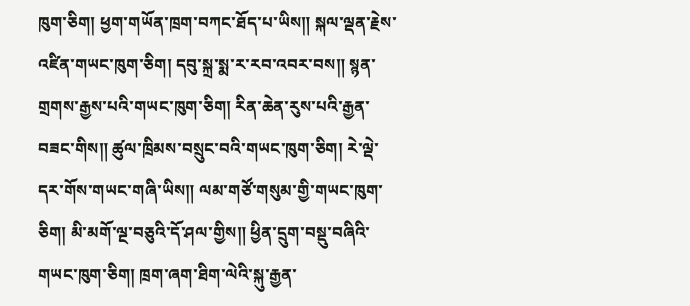ཁུག་ཅིག། ཕྱག་གཡོན་ཁྲག་བཀང་ཐོད་པ་ཡིས༎ སྐལ་ལྡན་རྗེས་འཛིན་གཡང་ཁུག་ཅིག། དབུ་སྐྲ་སྨ་ར་རབ་འབར་བས༎ སྙན་གྲགས་རྒྱས་པའི་གཡང་ཁུག་ཅིག། རིན་ཆེན་རུས་པའི་རྒྱན་བཟང་གིས༎ ཚུལ་ཁྲིམས་བསྲུང་བའི་གཡང་ཁུག་ཅིག། རེ་ལྡེ་དར་གོས་གཡང་གཞི་ཡིས༎ ལམ་གཙོ་གསུམ་གྱི་གཡང་ཁུག་ཅིག། མི་མགོ་ལྔ་བཅུའི་དོ་ཤལ་གྱིས༎ ཕྱིན་དྲུག་བསྡུ་བཞིའི་གཡང་ཁུག་ཅིག། ཁྲག་ཞག་ཐིག་ལེའི་སྐུ་རྒྱན་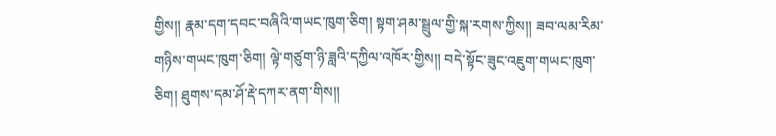གྱིས༎ རྣམ་དག་དབང་བཞིའི་གཡང་ཁུག་ཅིག། སྟག་ཤམ་སྦྲུལ་གྱི་སྐ་རགས་ཀྱིས༎ ཟབ་ལམ་རིམ་གཉིས་གཡང་ཁུག་ཅིག། ལྟེ་གཙུག་ཉི་ཟླའི་དཀྱིལ་འཁོར་གྱིས༎ བདེ་སྟོང་ཟུང་འཇུག་གཡང་ཁུག་ཅིག། ཐུགས་དམ་ཤོ་རྡེ་དཀར་ནག་གིས༎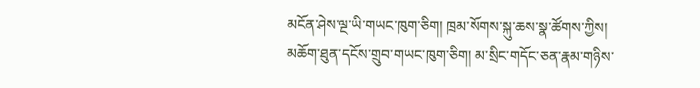མངོན་ཤེས་ལྔ་ཡི་གཡང་ཁུག་ཅིག། ཁྲམ་སོགས་སྐུ་ཆས་སྣ་ཚོགས་ཀྱིས། མཆོག་ཐུན་དངོས་གྲུབ་གཡང་ཁུག་ཅིག། མ་སྲིང་གདོང་ཅན་རྣམ་གཉིས་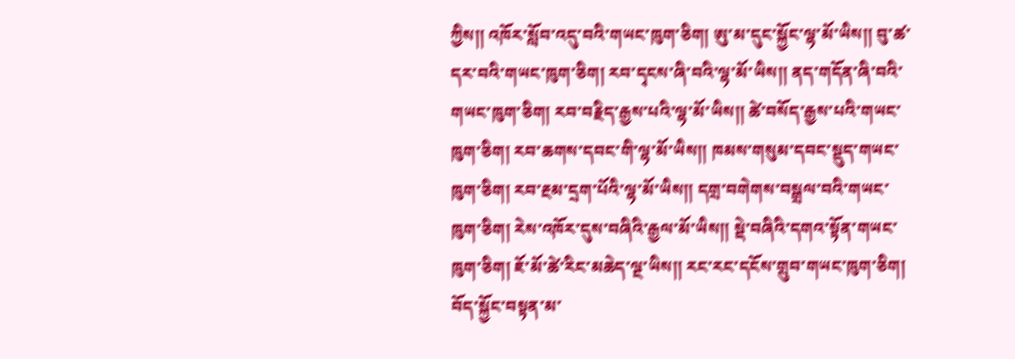ཀྱིས༎ འཁོར་སློབ་འདུ་བའི་གཡང་ཁུག་ཅིག། ཨུ་མ་དུང་སྐྱོང་ལྷ་མོ་ཡིས༎ བུ་ཚ་དར་བའི་གཡང་ཁུག་ཅིག། རབ་དྭངས་ཞི་བའི་ལྷ་མོ་ཡིས༎ ནད་གདོན་ཞི་བའི་གཡང་ཁུག་ཅིག། རབ་བརྗིད་རྒྱས་པའི་ལྷ་མོ་ཡིས༎ ཚེ་བསོད་རྒྱས་པའི་གཡང་ཁུག་ཅིག། རབ་ཆགས་དབང་གི་ལྷ་མོ་ཡིས༎ ཁམས་གསུམ་དབང་སྡུད་གཡང་ཁུག་ཅིག། རབ་རྔམ་དྲག་པོའི་ལྷ་མོ་ཡིས༎ དགྲ་བགེགས་བསྒྲལ་བའི་གཡང་ཁུག་ཅིག། རེས་འཁོར་དུས་བཞིའི་རྒྱལ་མོ་ཡིས༎ སྡེ་བཞིའི་དགའ་སྟོན་གཡང་ཁུག་ཅིག། ཇོ་མོ་ཚེ་རིང་མཆེད་ལྔ་ཡིས༎ རང་རང་དངོས་གྲུབ་གཡང་ཁུག་ཅིག། བོད་སྐྱོང་བསྟན་མ་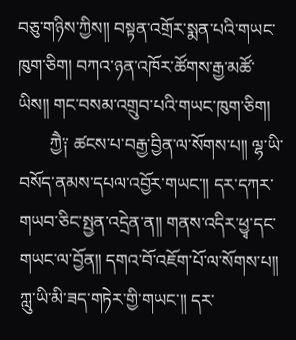བཅུ་གཉིས་ཀྱིས༎ བསྟན་འགྲོར་སྨན་པའི་གཡང་ཁུག་ཅིག། བཀའ་ཉན་འཁོར་ཚོགས་རྒྱ་མཚོ་ཡིས༎ གང་བསམ་འགྲུབ་པའི་གཡང་ཁུག་ཅིག།
       ཀྱཻ༑ ཚངས་པ་བརྒྱ་བྱིན་ལ་སོགས་པ༎ ལྷ་ཡི་བསོད་ནམས་དཔལ་འབྱོར་གཡང་༎ དར་དཀར་གཡབ་ཅིང་སྤྱན་འདྲེན་ན༎ གནས་འདིར་ཕྱྭ་དང་གཡང་ལ་བྱོན༎ དགའ་བོ་འཇོག་པོ་ལ་སོགས་པ༎ ཀླུ་ཡི་མི་ཟད་གཏེར་གྱི་གཡང་༎ དར་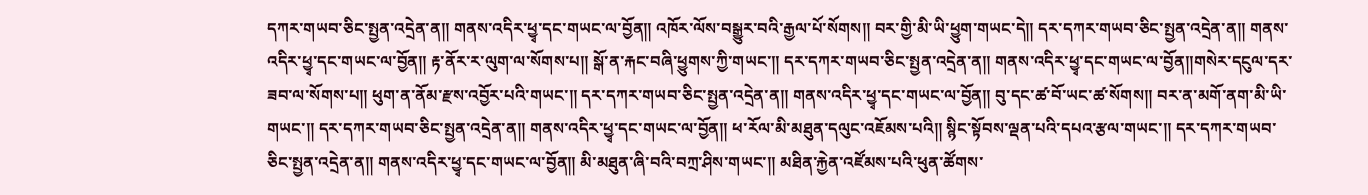དཀར་གཡབ་ཅིང་སྤྱན་འདྲེན་ན༎ གནས་འདིར་ཕྱྭ་དང་གཡང་ལ་བྱོན༎ འཁོར་ལོས་བསྒྱུར་བའི་རྒྱལ་པོ་སོགས༎ བར་གྱི་མི་ཡི་ཕྱུག་གཡང་དེ༎ དར་དཀར་གཡབ་ཅིང་སྤྱན་འདྲེན་ན༎ གནས་འདིར་ཕྱྭ་དང་གཡང་ལ་བྱོན༎ རྟ་ནོར་ར་ལུག་ལ་སོགས་པ༎ སྒོ་ན་རྐང་བཞི་ཕྱུགས་ཀྱི་གཡང་༎ དར་དཀར་གཡབ་ཅིང་སྤྱན་འདྲེན་ན༎ གནས་འདིར་ཕྱྭ་དང་གཡང་ལ་བྱོན༎གསེར་དངུལ་དར་ཟབ་ལ་སོགས་པ༎ ཕུག་ན་ནོམ་རྫས་འབྱོར་པའི་གཡང་༎ དར་དཀར་གཡབ་ཅིང་སྤྱན་འདྲེན་ན༎ གནས་འདིར་ཕྱྭ་དང་གཡང་ལ་བྱོན༎ བུ་དང་ཚ་བོ་ཡང་ཚ་སོགས༎ བར་ན་མགོ་ནག་མི་ཡི་གཡང་༎ དར་དཀར་གཡབ་ཅིང་སྤྱན་འདྲེན་ན༎ གནས་འདིར་ཕྱྭ་དང་གཡང་ལ་བྱོན༎ ཕ་རོལ་མི་མཐུན་དལུང་འཇོམས་པའི༎ སྙིང་སྟོབས་ལྡན་པའི་དཔའ་རྩལ་གཡང་༎ དར་དཀར་གཡབ་ཅིང་སྤྱན་འདྲེན་ན༎ གནས་འདིར་ཕྱྭ་དང་གཡང་ལ་བྱོན༎ མི་མཐུན་ཞི་བའི་བཀྲ་ཤིས་གཡང་༎ མཐིན་རྐྱེན་འཛོམས་པའི་ཕུན་ཚོགས་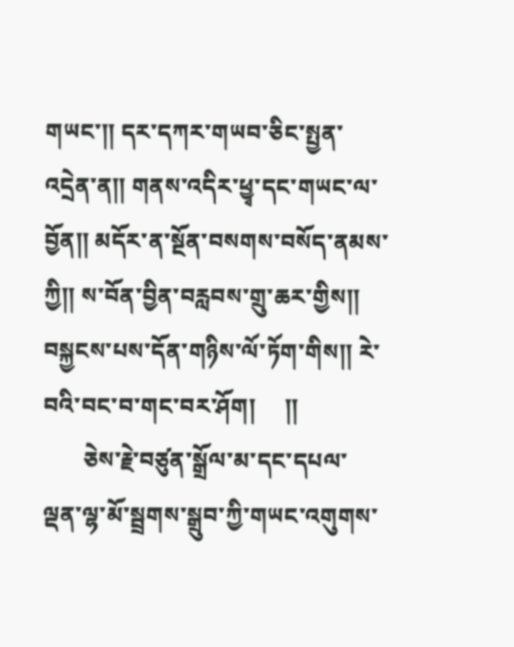གཡང་༎ དར་དཀར་གཡབ་ཅིང་སྤྱན་འདྲེན་ན༎ གནས་འདིར་ཕྱྭ་དང་གཡང་ལ་བྱོན༎ མདོར་ན་སྔོན་བསགས་བསོད་ནམས་ཀྱི༎ ས་བོན་བྱིན་བརླབས་གྲུ་ཆར་གྱིས༎ བསྐྱངས་པས་དོན་གཉིས་ལོ་ཏོག་གིས༎ རེ་བའི་བང་བ་གང་བར་ཤོག།     ༎
       ཅེས་རྗེ་བཙུན་སྒྲོལ་མ་དང་དཔལ་ལྡན་ལྷ་མོ་སྦྲགས་སྒྲུབ་ཀྱི་གཡང་འགུགས་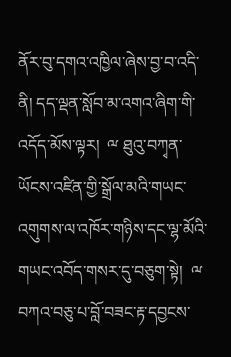ནོར་བུ་དགའ་འཁྱིལ་ཞེས་བྱ་བ་འདི་ནི། དད་ལྡན་སློབ་མ་འགའ་ཞིག་གི་འདོད་མོས་ལྟར།  ྋ ཐུའུ་བཀྭན་ཡོངས་འཛིན་གྱི་སྒྲོལ་མའི་གཡང་འགུགས་ལ་འཁོར་གཉིས་དང་ལྷ་མོའི་གཡང་འབོད་གསར་དུ་བཅུག་སྟེ།  ྋ བཀའ་བཅུ་པ་བློ་བཟང་རྟ་དབྱངས་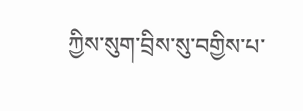ཀྱིས་སུག་བྲིས་སུ་བགྱིས་པ་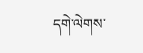དགེ་ལེགས་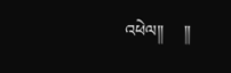འཕེལ༎     ༎